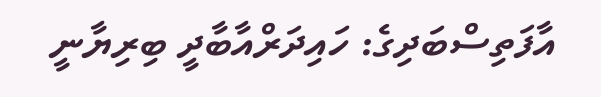އާފަތިސްބަދިގެ: ހައިދަރްއާބާދީ ބިރިޔާނީ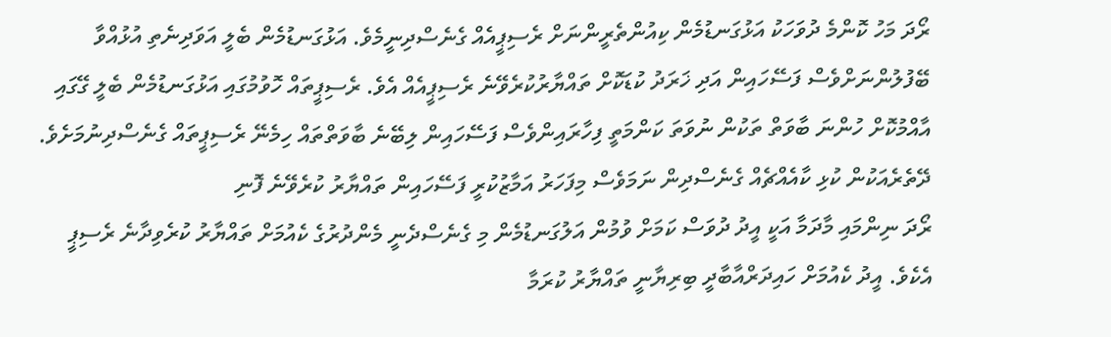ރޯދަ މަހު ކޮންމެ ދުވަހަކު އަޅުގަނޑުމެން ކިއުންތެރީންނަށް ރެސިޕީއެއް ގެނެސްދިނީމެވެ. އަޅުގަނޑުމެން ބެލީ އަވަދިނެތި އުޅުއްވާ ބޭފުލުންނަށްވެސް ފަސޭހައިން އަދި ޚަރަދު ކުޑަކޮށް ތައްޔާރުކުރެވޭނެ ރެސިޕީއެއް އެވެ. ރެސިޕީތައް ހޮވުމުގައި އަޅުގަނޑުމެން ބެލީ ގޭގައި އާއްމުކޮށް ހުންނަ ބާވަތް ތަކުން ނުވަތަ ކަންމަތީ ފިހާރައިންވެސް ފަސޭހައިން ލިބޭނެ ބާވަތްތައް ހިމެނޭ ރެސިޕީތައް ގެނެސްދިނުމަށެވެ. ދޭތެރެއަކުން ކުޅި ކާއެއްޗެއް ގެނެސްދިން ނަމަވެސް މިފަހަރު އަމާޒުކުރީ ފަސޭހައިން ތައްޔާރު ކުރެވޭނެ ފޮނި
ރޯދަ ނިންމައި މާދަމާ އަކީ އީދު ދުވަސް ކަމަށް ވުމުން އަލުގަނޑުމެން މި ގެނެސްދެނީ މެންދުރުގެ ކެއުމަށް ތައްޔާރު ކުރެވިދާނެ ރެސިޕީ އެކެވެ. އީދު ކެއުމަށް ހައިދަރްއާބާދީ ބިރިޔާނީ ތައްޔާރު ކުރަމާ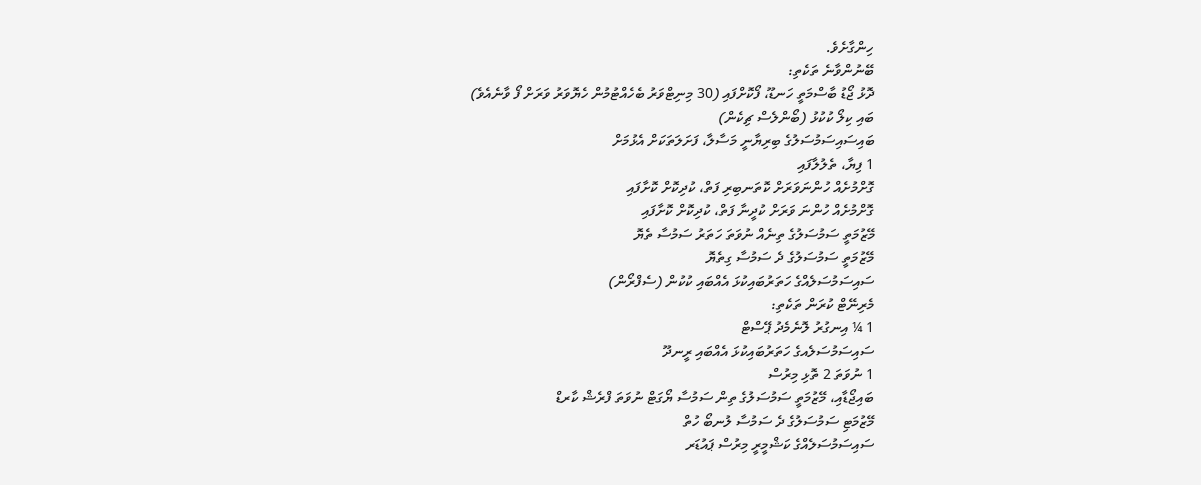ހިންގާށެވެ.
ބޭނުންވާނެ ތަކެތި:
ދޮޅު ޖޯޑު ބާސްމަތީ ހަނޑޫ، ފޯކޮށްފައި (30 މިނިޓްވަރު ބެހެއްޓުމުން ހެޔޮވަރު ވަރަށް ފޯ ވާނެއެވެ)
ބައި ކިލޯ ކުކުޅު (ބޯންލެސް ޗިކެން)
ބައިސައިސަމުސަލުގެ ބިރިޔާނީ މަސާލާ، ފަށަލަތަކަށް އެޅުމަށް
1 ފިޔާ، ތެލުލާފައި
ގޮށްމުށެއް ހުންނަވަރަށް ކޮތަނބިރި ފަތް، ކުދިކޮށް ކޮށާފައި
ގޮށްމުށެއް ހުންނަ ވަރަށް ކުދީނާ ފަތް، ކުދިކޮށް ކޮށާފައި
މޭޒުމަތީ ސަމުސަލުގެ ތިނެއް ނުވަތަ ހަތަރު ސަމުސާ ތެޔޮ
މޭޒުމަތީ ސަމުސަލުގެ ދެ ސަމުސާ ގިތެޔޮ
ސައިސަމުސަލެއްގެ ހަތަރުބައިކުޅަ އެއްބައި ކުކުން (ސެފްރޯން)
މެރިނޭޓް ކުރަން ތަކެތި:
1 ¼ އިނގުރު ލޮނެމެދު ޕޭސްޓް
ސައިސަމުސަލެއގެ ހަތަރުބައިކުޅަ އެއްބައި ރީނދޫ
1 ނުވަތަ 2 ތޮޅި މިރުސް
ބައިޖޯޑާއި، މޭޒުމަތީ ސަމުސަލުގެ ތިން ސަމުސާ ޔޯގަޓް ނުވަތަ ފްރެޝް ކާރޑް
މޭޒުމަޓި ސަމުސަލުގެ ދެ ސަމުސާ ލުނބޯ ހުތް
ސައިސަމުސަލެއްގެ ކަޝްމީރީ މިރުސް ޕައުޑަރ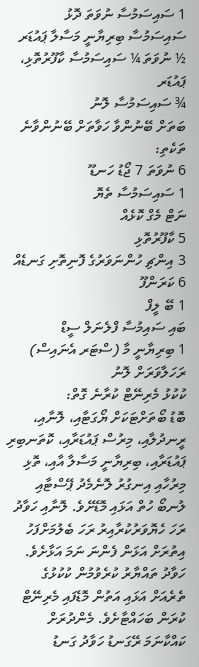1 ސައިސަމުސާ ނުވަތަ ދޮޅު ސައިސަމުސާ ބިރިޔާނީ މަސާލާ ޕައުޑަރ
½ ނުވަތަ ¼ ސައިސަމުސާ ކާފޫރުތޮޅި، ޕައުޑަރ
¾ ސައިސަމުސާ ލޮނު
ބަތަށް ބޭނުންވާ ހަވާތަށް ބޭނުންވާނެ ތަކެތި:
6 ނުވަތަ 7 ޖޯޑު ހަނޑޫ
1 ސައިސަމުސާ ތެޔޮ
ނަޓް މެގް ކޮޅެއް
5 ކާފޫރުތޮޅި
3 އިންޗި ހުންނަވަރުގެ ފޮނިތޮށި ގަނޑެއް
6 ކަރަންފޫ
1 ބޭ ލީފް
ބައި ސައިމުސާ ފްލެނަލް ސީޑް
1 ބިރިޔާނީ މާ (ސްޓަރ އެނައިސް)
ރަހަލާވަރަށް ލޮނު
ކުކުޅު މެރިނޭޓް ކުރާނެ ގޮތް:
ބޮޑު ބޯތަށްޓަކަށް ޔޯގަޓާއި، ލޮނާއި، ރީނދުލާއި، މިރުސް ޕައުޑަރާއި، ކޮތަނބިރި ޕައުޑަރާއި، ބިރިޔާނީ މަސާލާ އާއި، ތޮޅި މިރުހާއި އިނގުރު ލޮނެމެދު ޕޭސްޓާއި ލުނބޯ ހުތް އަޅައި މޮޑޭށެވެ. ލޮނާއި ހަވާދު ރަހަ ހެޔޮވަރުކުރާއިރު ރަހަ ބެލުމަށްފަހު އިތުރަށް އަޅަން ފެންނަ ނަމަ އަޅާށެވެ.
ހަވާދު ތައްޔާރު ކުރެވުމުން ކުކުޅުގެ ތެރެއަށް އަޅައި އަތުން މޮޑެފައި މެރިނޭޓް ކުރަން ބަހައްޓާށެވެ. މެންދުރަށް ކައްކާނަމަ ރޭގަނޑު ހަވާދު ގަނޑު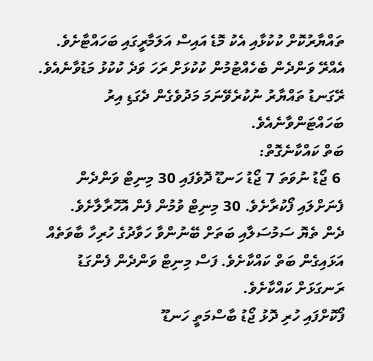ތައްޔާރުކޮށް ކުކުޅާއި އެކު މޮޑެ އައިސް އަލަމާރީގައި ބަހައްޓާށެވެ. އެއްރޭ ވަންދެން ބެހެއްޓުމުން ކުކުޅަށް ރަހަ ވަދެ ކުކުޅު މަޑުވާނެއެވެ. ރޭގަނޑު ތައްޔާރު ނުކުރެވޭނަމަ މަދުވެގެން ދެގަޑި އިރު ބަހައްޓަންވާނެއެވެ.
ބަތް ކައްކާނެގޮތް:
 6 ޖޯޑު ނުވަތަ 7 ޖޯޑު ހަނޑޫ ދޮވެފައި 30 މިނިޓް ވަންދެން ފެނަށްލައި ފޯކުރާށެވެ. 30 މިނިޓް ވުމުން ފެން އޮހޮރާލާށެވެ.
ދެން ތެޔޮ ސަމުސަލާއި ބަތަށް ބޭނުންވާ ހަވާދުގެ ހުރިހާ ބާވަތެއް އަޅައިގެން ބަތް ކައްކާށެވެ. ފަސް މިނިޓް ވަންދެން ފެންގަޑު ރަނގަޅަށް ކައްކާށެވެ.
ފޯކޮށްފައި ހުރި ދޮޅު ޖޯޑު ބާސްމަތީ ހަނޑޫ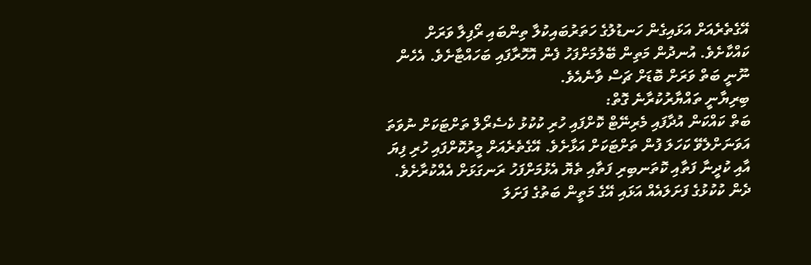އޭގެތެރެއަށް އަޅައިގެން ހަނޑުލުގެ ހަތަރުބައިކުލާ ތިންބައި ރޯފިލާ ވަރަށް ކައްކާށެވެ. އުނދުން މަތިން ބޭލުމަށްފަހު ފެން އޮހޮރާފައި ބަހައްޓާށެވެ. އެހެން ނޫނީ ބަތް ވަރަށް ބޮޑަށް ޗަސް ވާނެއެވެ.
ބިރިޔާނީ ތައްޔާރުކުރާނެ ގޮތް:
ބަތް ކައްކަން އުދާފައި މެރިނޭޓް ކޮށްފައި ހުރި ކުކުޅު ކެސެރޯލް ތަށްޓަކަށް ނުވަތަ އަވަނަށްލެވޭ ކަހަލަ ފުން ތަށްޓަކަށް އަޅާށެވެ. އޭގެތެރެއަށް މީރުކޮށްފައި ހުރި ފިޔަ އާއި ކުދީނާ ފަތާއި ކޮތަނބިރި ފަތާއި ތެޔޮ އެޅުމަށްފަހު ރަނގަޅަށް އެއްކުރާށެވެ. ދެން ކުކުޅުގެ ފަށަލައެއް އަޅައި އޭގެ މަތީން ބަތުގެ ފަށަލަ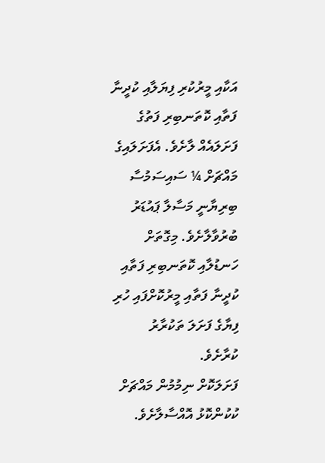އަކާއި މީރުކުރި ފިޔަލާއި ކުދީނާ ފަތާއި ކޮތަނބިރި ފަތުގެ ފަށަލައެއް ލާށެވެ. އެފަށަލައިގެ މައްޗަށް ¼ ސައިސަމުސާ ބިރިޔާނީ މަސާލާ ޕައުޑަރު ބުރުވާލާށެވެ. މިގޮތަށް ހަނޑުލާއި ކޮތަނބިރި ފަތާއި ކުދީނާ ފަތާއި މީރުކޮށްފައި ހުރި ފިޔާގެ ފަށަލަ ތަކުރާރު ކުރާށެވެ.
ފަށަލަކޮށް ނިމުމުން މައްޗަށް ކުކުންކޮޅު އޮއްސާލާށެވެ.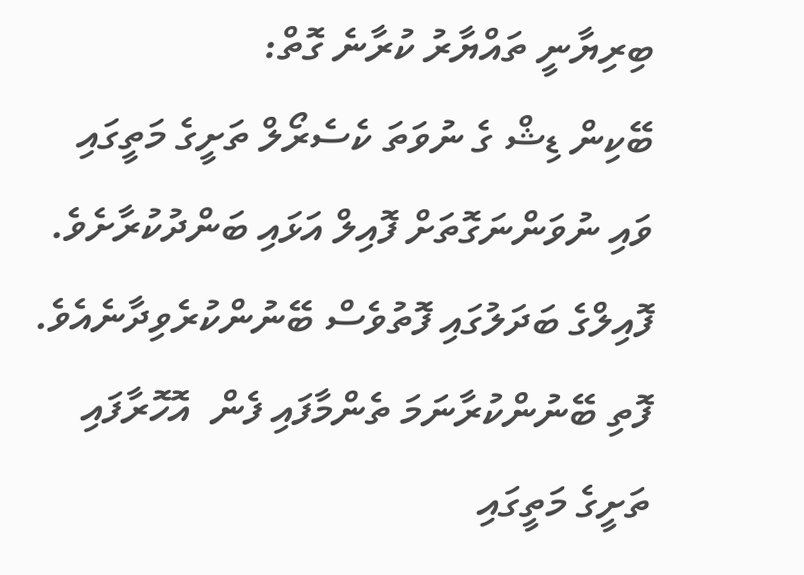ބިރިޔާނީ ތައްޔާރު ކުރާނެ ގޮތް:
ބޭކިން ޑިޝް ގެ ނުވަތަ ކެސެރޯލް ތަށީގެ މަތީގައި ވައި ނުވަންނަގޮތަށް ފޮއިލް އަޅައި ބަންދުކުރާށެވެ. ފޮއިލްގެ ބަދަލުގައި ފޮތުވެސް ބޭނުންކުރެވިދާނެއެވެ. ފޮތި ބޭނުންކުރާނަމަ ތެންމާފައި ފެން  އޮހޮރާފައި ތަށީގެ މަތީގައި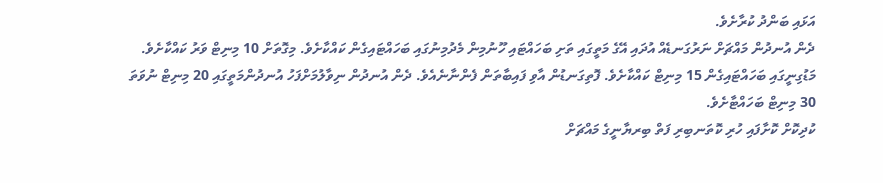އަޅައި ބަންދު ކުރާށެވެ.
ދެން އުނދުން މައްޗަށް ނަރުގަނޑެއް އުދައި އޭގެ މަތީގައި ތަށި ބަހައްޓައި ހޫނުމިން މެދުމިނުގައި ބަހައްޓައިގެން ކައްކާށެވެ. މިގޮތަށް 10 މިނިޓް ވަރު ކައްކާށެވެ.
މަޑުގިނީގައި ބަހައްޓައިގެން 15 މިނިޓް ކައްކާށެވެ. ފޮތިގަނޑުން އާވި ފައިބާތަން ފެންނާނެއެވެ. ދެން އުނދުން ނިވާލުމަށްފަހު އުނދުންމަތީގައި 20 މިނިޓް ނުވަތަ 30 މިނިޓް ބަހައްޓާށެވެ.
ކުދިކޮށް ކޮށާފައި ހުރި ކޮތަނބިރި ފަތް ބިރޔާނީގެ މައްޗަށް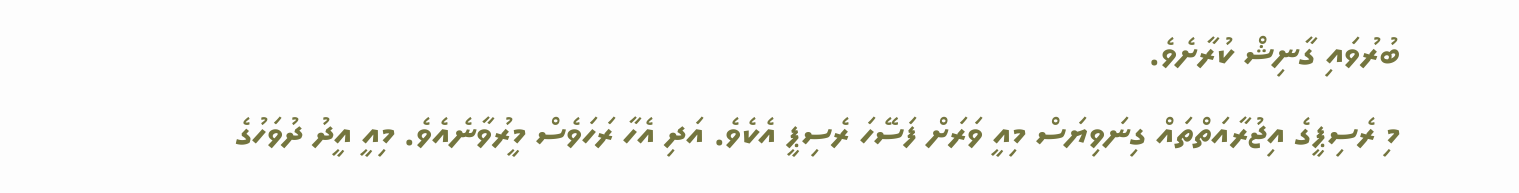ބުރުވައި ގާނިޝް ކުރާށެވެ.
މި ރެސިޕީގެ އިޖުރާއަތްތައް ގިނަވިޔަސް މިއީ ވަރަށް ފަސޭހަ ރެސިޕީ އެކެވެ. އަދި އެހާ ރަހަވެސް މީރުވާނެއެވެ. މިއީ އީދު ދުވަހުގެ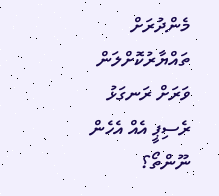މެންދުރަށް ތައްޔާރުކޮށްލަން ވަރަށް ރަނގަޅު ރެސިޕީ އެއް އެހެން ނޫންތޯ؟